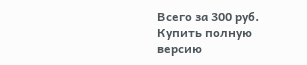Всего за 300 руб. Купить полную версию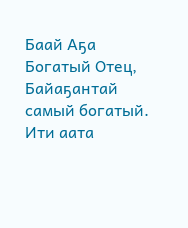Баай Аҕа Богатый Отец, Байаҕантай самый богатый. Ити аата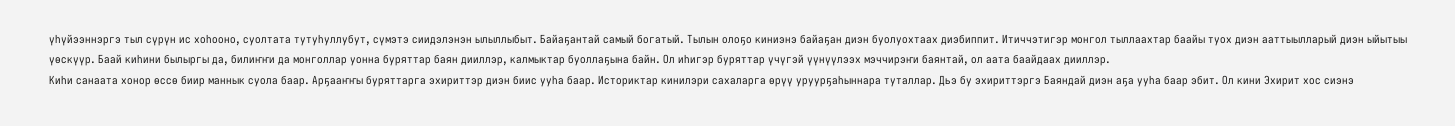үһүйээннэргэ тыл сүрүн ис хоһооно, суолтата тутуһуллубут, сүмэтэ сиидэлэнэн ылыллыбыт. Байаҕантай самый богатый. Тылын олоҕо киниэнэ байаҕан диэн буолуохтаах диэбиппит. Итиччэтигэр монгол тыллаахтар баайы туох диэн ааттыылларый диэн ыйытыы үөскүүр. Баай киһини былыргы да, билиҥҥи да монголлар уонна буряттар баян дииллэр, калмыктар буоллаҕына байн. Ол иһигэр буряттар үчүгэй үүнүүлээх мэччирэҥи баянтай, ол аата баайдаах дииллэр.
Киһи санаата хонор өссө биир маннык суола баар. Арҕааҥҥы буряттарга эхириттэр диэн биис ууһа баар. Историктар кинилэри сахаларга өрүү уруурҕаһыннара туталлар. Дьэ бу эхириттэргэ Баяндай диэн аҕа ууһа баар эбит. Ол кини Эхирит хос сиэнэ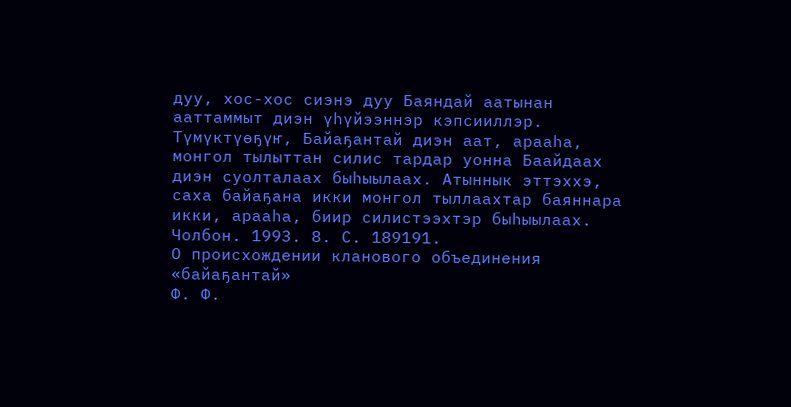дуу, хос-хос сиэнэ дуу Баяндай аатынан ааттаммыт диэн үһүйээннэр кэпсииллэр.
Түмүктүөҕүҥ, Байаҕантай диэн аат, арааһа, монгол тылыттан силис тардар уонна Баайдаах диэн суолталаах быһыылаах. Атыннык эттэххэ, саха байаҕана икки монгол тыллаахтар баяннара икки, арааһа, биир силистээхтэр быһыылаах.
Чолбон. 1993. 8. С. 189191.
О происхождении кланового объединения «байаҕантай»
Ф. Ф.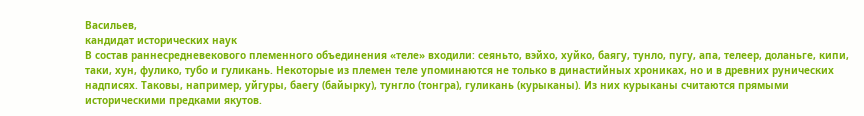Васильев,
кандидат исторических наук
В состав раннесредневекового племенного объединения «теле» входили: сеяньто, вэйхо, хуйко, баягу, тунло, пугу, апа, телеер, доланьге, кипи, таки, хун, фулико, тубо и гуликань. Некоторые из племен теле упоминаются не только в династийных хрониках, но и в древних рунических надписях. Таковы, например, уйгуры, баегу (байырку), тунгло (тонгра), гуликань (курыканы). Из них курыканы считаются прямыми историческими предками якутов.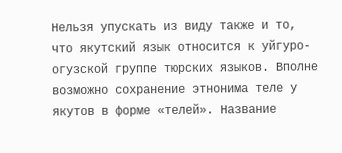Нельзя упускать из виду также и то, что якутский язык относится к уйгуро-огузской группе тюрских языков. Вполне возможно сохранение этнонима теле у якутов в форме «телей». Название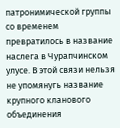патронимической группы со временем превратилось в название наслега в Чурапчинском улусе. В этой связи нельзя не упомянугь название крупного кланового объединения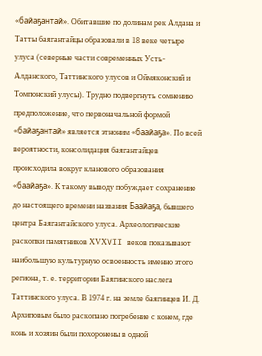«байаҕантай». Обитавшие по долинам рек Алдана и Татты баягантайцы образовали в 18 веке четыре улуса (северные части современных Усть-Алданского, Таттинского улусов и Оймяконский и Томпонский улусы). Трудно подвергнуть сомнению предположение, что первоначальной формой «байаҕантай» является этноним «баайаҕа». По всей вероятности, консолидация баягантайцев происходила вокруг кланового образования «баайаҕа». К такому выводу побуждает сохранение до настоящего времени названия Баайаҕа, бывшего центра Баягантайского улуса. Археологические раскопки памятников ХVХVII веков показывают наибольшую культурную освоенность именно этого региона, т. е. территории Баягинского наслега Таттинского улуса. В 1974 г. на земле баягинцев И. Д. Архиповым было раскопано погребение с конем, где конь и хозяин были похоронены в одной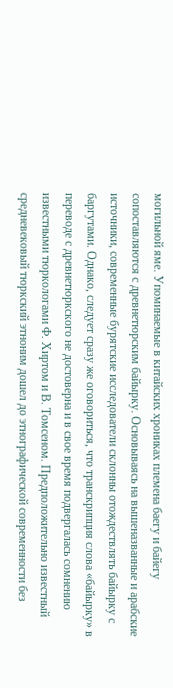могильной яме. Упоминаемые в китайских хрониках племена баегу и байегу сопоставляются с древнетюрским байырку. Основываясь на вышеназванные и арабские источники, современные бурятские исследователи склонны отождествлять байырку с баргутами. Однако, следует сразу же оговориться, что транскрипция слова «байырку» в переводе с древнетюркского не достоверна и в свое время подвергалась сомнению известными тюркологами Ф. Хиртом и В. Томсеном. Предположительно известный средневековый тюркский этноним дошел до этнографической современности без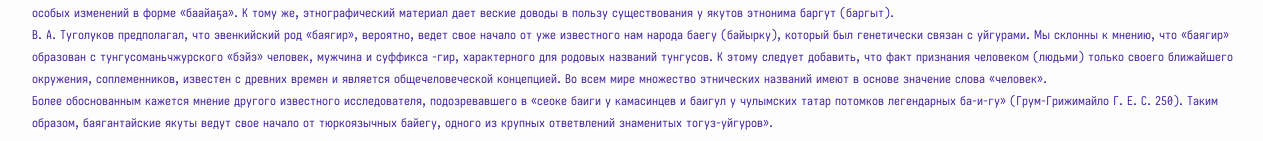особых изменений в форме «баайаҕа». К тому же, этнографический материал дает веские доводы в пользу существования у якутов этнонима баргут (баргыт).
В. А. Туголуков предполагал, что эвенкийский род «баягир», вероятно, ведет свое начало от уже известного нам народа баегу (байырку), который был генетически связан с уйгурами. Мы склонны к мнению, что «баягир» образован с тунгусоманьчжурского «бэйэ» человек, мужчина и суффикса -гир, характерного для родовых названий тунгусов. К этому следует добавить, что факт признания человеком (людьми) только своего ближайшего окружения, соплеменников, известен с древних времен и является общечеловеческой концепцией. Во всем мире множество этнических названий имеют в основе значение слова «человек».
Более обоснованным кажется мнение другого известного исследователя, подозревавшего в «сеоке баиги у камасинцев и баигул у чулымских татар потомков легендарных ба-и‐гу» (Грум-Грижимайло Г. Е. С. 250). Таким образом, баягантайские якуты ведут свое начало от тюркоязычных байегу, одного из крупных ответвлений знаменитых тогуз-уйгуров».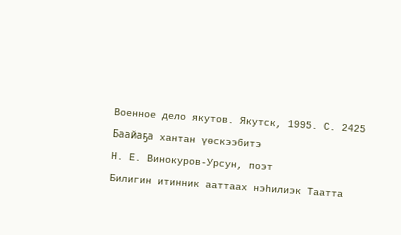Военное дело якутов. Якутск, 1995. С. 2425
Баайаҕа хантан үөскээбитэ
Н. Е. Винокуров-Урсун, поэт
Билигин итинник ааттаах нэһилиэк Таатта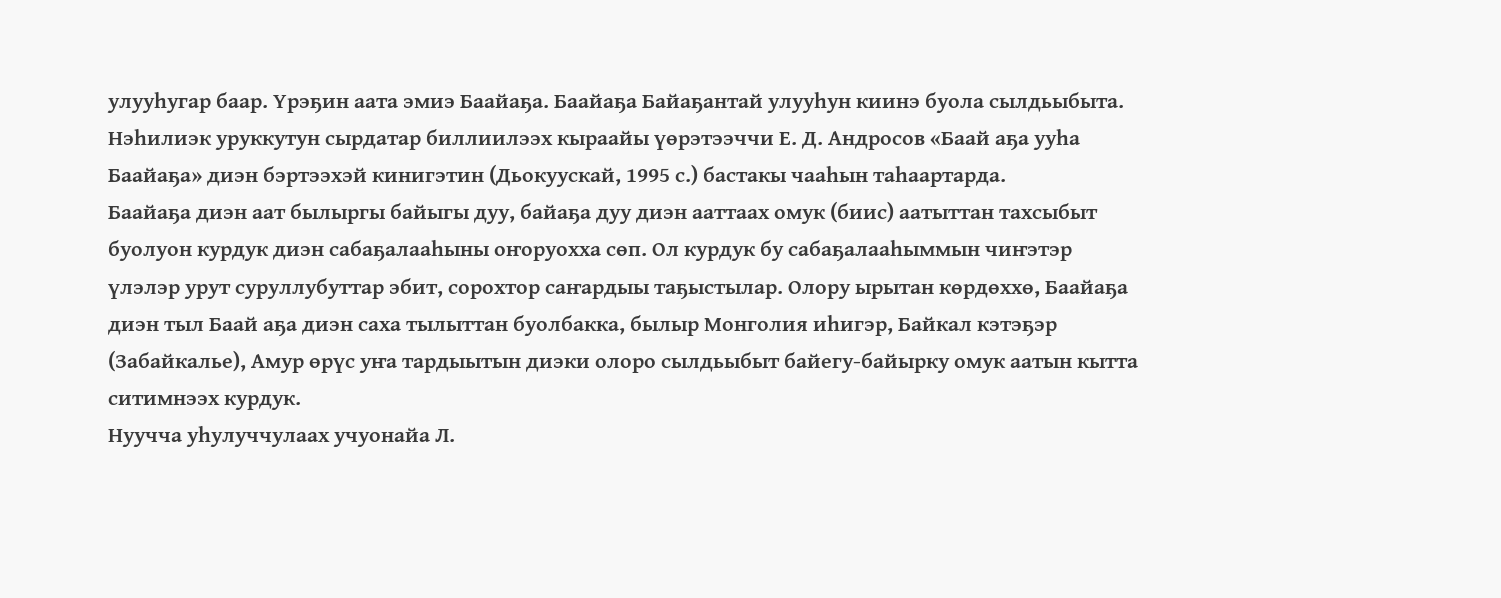улууһугар баар. Үрэҕин аата эмиэ Баайаҕа. Баайаҕа Байаҕантай улууһун киинэ буола сылдьыбыта. Нэһилиэк уруккутун сырдатар биллиилээх кыраайы үөрэтээччи Е. Д. Андросов «Баай аҕа ууһа Баайаҕа» диэн бэртээхэй кинигэтин (Дьокуускай, 1995 с.) бастакы чааһын таһаартарда.
Баайаҕа диэн аат былыргы байыгы дуу, байаҕа дуу диэн ааттаах омук (биис) аатыттан тахсыбыт буолуон курдук диэн сабаҕалааһыны оҥоруохха сөп. Ол курдук бу сабаҕалааһыммын чиҥэтэр үлэлэр урут суруллубуттар эбит, сорохтор саҥардыы таҕыстылар. Олору ырытан көрдөххө, Баайаҕа диэн тыл Баай аҕа диэн саха тылыттан буолбакка, былыр Монголия иһигэр, Байкал кэтэҕэр (Забайкалье), Амур өрүс уҥа тардыытын диэки олоро сылдьыбыт байегу-байырку омук аатын кытта ситимнээх курдук.
Нуучча уһулуччулаах учуонайа Л.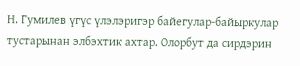Н. Гумилев үгүс үлэлэригэр байегулар-байыркулар тустарынан элбэхтик ахтар. Олорбут да сирдэрин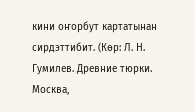кини оҥорбут картатынан сирдэттибит. (Көр: Л. Н. Гумилев. Древние тюрки. Москва,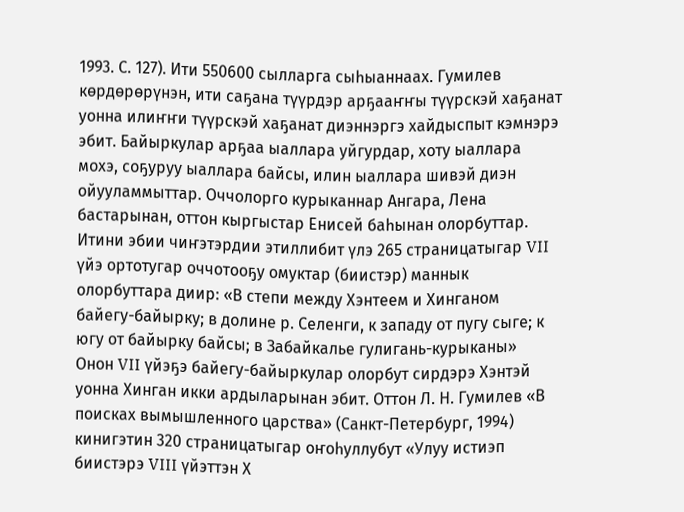1993. С. 127). Ити 550600 сылларга сыһыаннаах. Гумилев көрдөрөрүнэн, ити саҕана түүрдэр арҕааҥҥы түүрскэй хаҕанат уонна илиҥҥи түүрскэй хаҕанат диэннэргэ хайдыспыт кэмнэрэ эбит. Байыркулар арҕаа ыаллара уйгурдар, хоту ыаллара мохэ, соҕуруу ыаллара байсы, илин ыаллара шивэй диэн ойууламмыттар. Оччолорго курыканнар Ангара, Лена бастарынан, оттон кыргыстар Енисей баһынан олорбуттар. Итини эбии чиҥэтэрдии этиллибит үлэ 265 страницатыгар VII үйэ ортотугар оччотооҕу омуктар (биистэр) маннык олорбуттара диир: «В степи между Хэнтеем и Хинганом байегу-байырку; в долине р. Селенги, к западу от пугу сыге; к югу от байырку байсы; в Забайкалье гулигань-курыканы»
Онон VII үйэҕэ байегу-байыркулар олорбут сирдэрэ Хэнтэй уонна Хинган икки ардыларынан эбит. Оттон Л. Н. Гумилев «В поисках вымышленного царства» (Санкт-Петербург, 1994) кинигэтин 320 страницатыгар оҥоһуллубут «Улуу истиэп биистэрэ VIII үйэттэн Х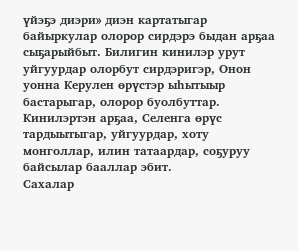үйэҕэ диэри» диэн картатыгар байыркулар олорор сирдэрэ быдан арҕаа сыҕарыйбыт. Билигин кинилэр урут уйгуурдар олорбут сирдэригэр, Онон уонна Керулен өрүстэр ыһытыыр бастарыгар, олорор буолбуттар. Кинилэртэн арҕаа, Селенга өрүс тардыытыгар, уйгуурдар, хоту монголлар, илин татаардар, соҕуруу байсылар бааллар эбит.
Сахалар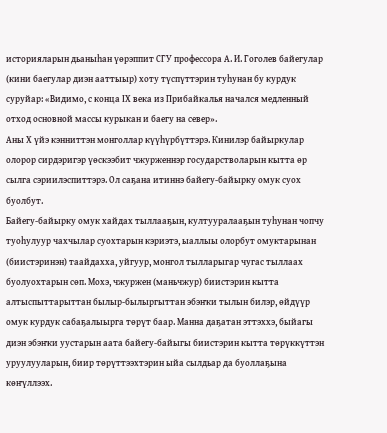историяларын дьаныһан үөрэппит СГУ профессора А. И. Гоголев байегулар (кини баегулар диэн ааттыыр) хоту түспүттэрин туһунан бу курдук суруйар: «Видимо, с конца IХ века из Прибайкалья начался медленный отход основной массы курыкан и баегу на север».
Аны Х үйэ кэнниттэн монголлар күүһүрбүттэрэ. Кинилэр байыркулар олорор сирдэригэр үөскээбит чжурженнэр государстволарын кытта өр сылга сэриилэспиттэрэ. Ол саҕана итиннэ байегу-байырку омук суох буолбут.
Байегу-байырку омук хайдах тыллааҕын, култууралааҕын туһунан чопчу туоһулуур чахчылар суохтарын кэриэтэ, ыаллыы олорбут омуктарынан (биистэринэн) таайдахха, уйгуур, монгол тылларыгар чугас тыллаах буолуохтарын сөп. Мохэ, чжуржен (маньчжур) биистэрин кытта алтыспыттарыттан былыр-былыргыттан эбэҥки тылын билэр, өйдүүр омук курдук сабаҕалыырга төрүт баар. Манна даҕатан эттэххэ, быйагы диэн эбэҥки уустарын аата байегу-байыгы биистэрин кытта төрүккүттэн уруулууларын, биир төрүттээхтэрин ыйа сылдьар да буоллаҕына көҥүллээх.